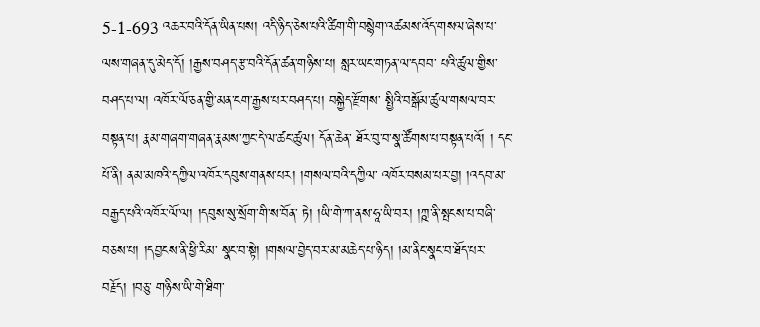5-1-693 འཆར་བའི་དོན་ཡིན་པས། འདི་ཉིད་ཅེས་པའི་ཚིག་གི་བསྙེག་འཚམས་འོད་གསལ་ཞེས་པ་ ལས་གཞན་དུ་མེད་དོ། །རྒྱས་བཤད་རྩ་བའི་དོན་ཚན་གཉིས་པ། སླར་ཡང་གཏན་ལ་དབབ་ པའི་ཚུལ་གྱིས་བཤད་པ་ལ། འཁོར་ལོ་ཅན་གྱི་མན་ངག་རྒྱས་པར་བཤད་པ། བསྐྱེད་རྫོགས་ སྤྱིའི་བསྒོམ་ཚུལ་གསལ་བར་བསྟན་པ། རྣམ་གཞག་གཞན་རྣམས་ཀྱང་དེ་ལ་ཚང་ཚུལ། དོན་ཆེན་ ཐོར་བུ་བ་སྣ་ཚོགས་པ་བསྟན་པའོ། ། དང་པོ་ནི། ནམ་མཁའི་དཀྱིལ་འཁོར་དབུས་གནས་པར། །གསལ་བའི་དཀྱིལ་ འཁོར་བསམ་པར་བྱ། །འདབ་མ་བརྒྱད་པའི་འཁོར་ལོ་ལ། །དབུས་སུ་སྲོག་གི་ས་བོན་ ཏེ། །ཡི་གེ་ཀ་ནས་ཧཱ་ཡི་བར། །ཀྵ་ནི་སྤངས་པ་བཞི་བཅས་པ། །དབྱངས་ནི་ཕྱི་རིམ་ སྣང་བ་སྟེ། །གསལ་བྱེད་བར་མ་མཆེད་པ་ཉིད། །མ་ནིང་སྣང་བ་ཐོད་པར་བརྗོད། །བཅུ་ གཉིས་ཡི་གེ་ཐིག་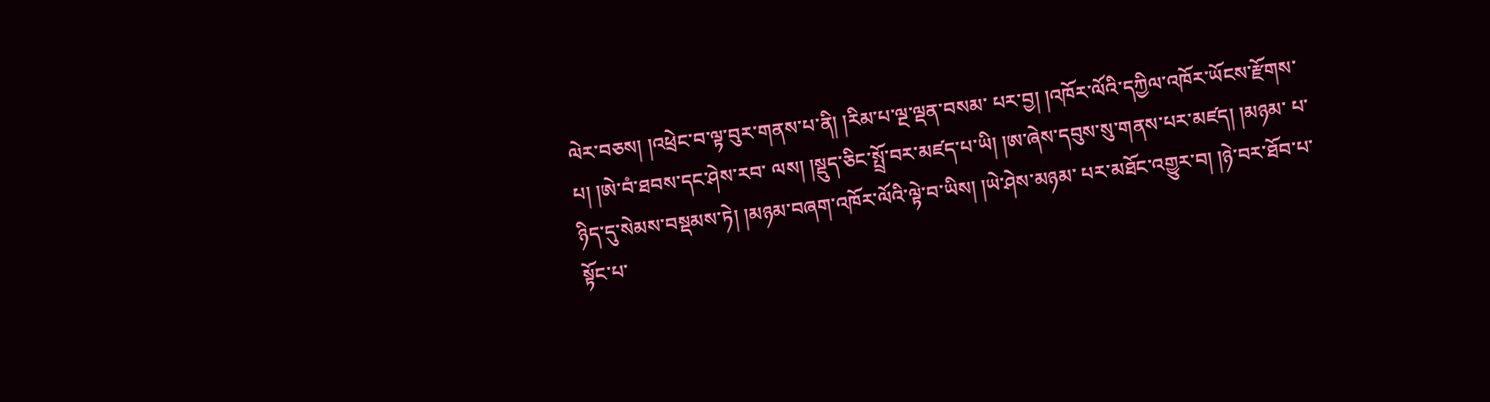ལེར་བཅས། །འཕྲེང་བ་ལྟ་བུར་གནས་པ་ནི། །རིམ་པ་ལྔ་ལྡན་བསམ་ པར་བྱ། །འཁོར་ལོའི་དཀྱིལ་འཁོར་ཡོངས་རྫོགས་པ། །ཨེ་བཾ་ཐབས་དང་ཤེས་རབ་ ལས། །སྡུད་ཅིང་སྤྲོ་བར་མཛད་པ་ཡི། །ཨ་ཞེས་དབུས་སུ་གནས་པར་མཛད། །མཉམ་ པ་ཉིད་དུ་སེམས་བསྡམས་ཏེ། །མཉམ་བཞག་འཁོར་ལོའི་ལྟེ་བ་ཡིས། །ཡེ་ཤེས་མཉམ་ པར་མཐོང་འགྱུར་བ། །ཉེ་བར་ཐོབ་པ་སྟོང་པ་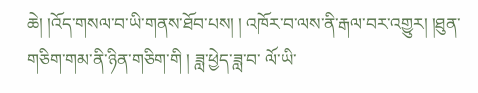ཆེ། །འོད་གསལ་བ་ཡི་གནས་ཐོབ་པས། ། འཁོར་བ་ལས་ནི་རྒལ་བར་འགྱུར། །ཐུན་གཅིག་གམ་ནི་ཉིན་གཅིག་གི ། ཟླ་ཕྱེད་ཟླ་བ་ ལོ་ཡི་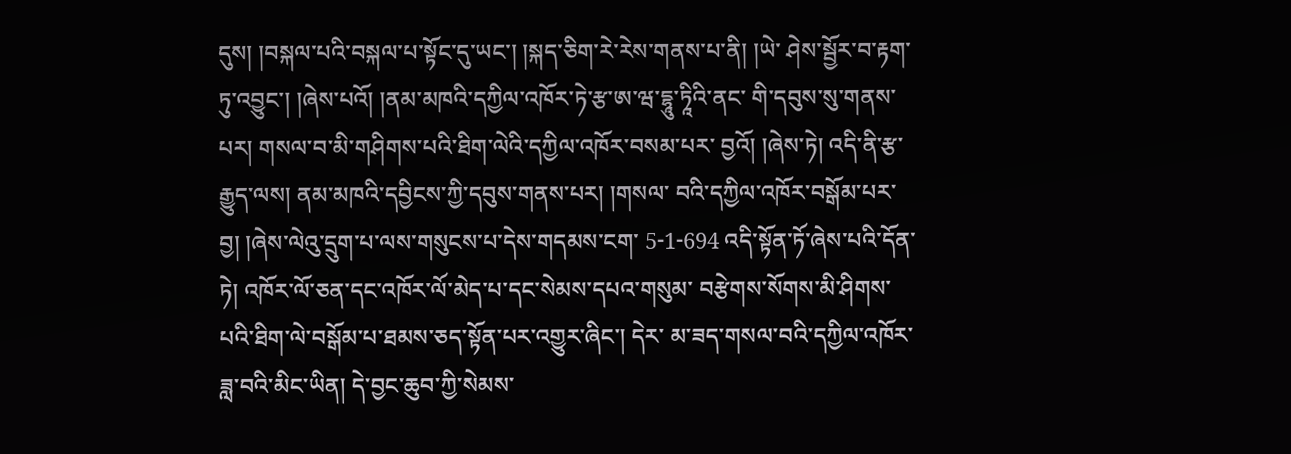དུས། །བསྐལ་པའི་བསྐལ་པ་སྟོང་དུ་ཡང་། །སྐད་ཅིག་རེ་རེས་གནས་པ་ནི། །ཡེ་ ཤེས་སྦྱོར་བ་རྟག་ཏུ་འབྱུང་། །ཞེས་པའོ། །ནམ་མཁའི་དཀྱིལ་འཁོར་ཏེ་རྩ་ཨ་ཝ་དྷཱུ་ཏཱིའི་ནང་ གི་དབུས་སུ་གནས་པར། གསལ་བ་མི་གཤིགས་པའི་ཐིག་ལེའི་དཀྱིལ་འཁོར་བསམ་པར་ བྱའོ། །ཞེས་ཏེ། འདི་ནི་རྩ་རྒྱུད་ལས། ནམ་མཁའི་དབྱིངས་ཀྱི་དབུས་གནས་པར། །གསལ་ བའི་དཀྱིལ་འཁོར་བསྒོམ་པར་བྱ། །ཞེས་ལེའུ་དྲུག་པ་ལས་གསུངས་པ་དེས་གདམས་ངག་ 5-1-694 འདི་སྟོན་ཏོ་ཞེས་པའི་དོན་ཏེ། འཁོར་ལོ་ཅན་དང་འཁོར་ལོ་མེད་པ་དང་སེམས་དཔའ་གསུམ་ བརྩེགས་སོགས་མི་ཤིགས་པའི་ཐིག་ལེ་བསྒོམ་པ་ཐམས་ཅད་སྟོན་པར་འགྱུར་ཞིང་། དེར་ མ་ཟད་གསལ་བའི་དཀྱིལ་འཁོར་ཟླ་བའི་མིང་ཡིན། དེ་བྱང་ཆུབ་ཀྱི་སེམས་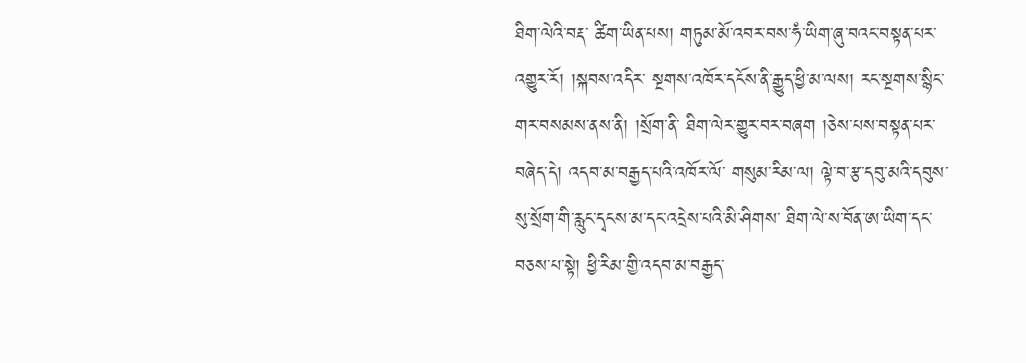ཐིག་ལེའི་བརྡ་ ཚིག་ཡིན་པས། གཏུམ་མོ་འབར་བས་ཧཾ་ཡིག་ཞུ་བའང་བསྟན་པར་འགྱུར་རོ། །སྐབས་འདིར་ སྔགས་འཁོར་དངོས་ནི་རྒྱུད་ཕྱི་མ་ལས། རང་སྔགས་སྙིང་གར་བསམས་ནས་ནི། །སྲོག་ནི་ ཐིག་ལེར་གྱུར་བར་བཞག །ཅེས་པས་བསྟན་པར་བཞེད་དེ། འདབ་མ་བརྒྱད་པའི་འཁོར་ལོ་ གསུམ་རིམ་ལ། ལྟེ་བ་རྩ་དབུ་མའི་དབུས་སུ་སྲོག་གི་རླུང་དྭངས་མ་དང་འདྲེས་པའི་མི་ཤིགས་ ཐིག་ལེ་ས་བོན་ཨ་ཡིག་དང་བཅས་པ་སྟེ། ཕྱི་རིམ་གྱི་འདབ་མ་བརྒྱད་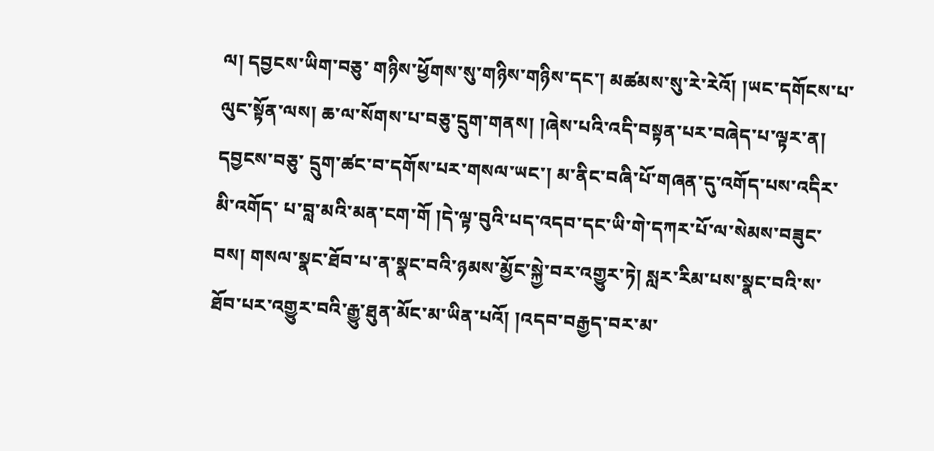ལ། དབྱངས་ཡིག་བཅུ་ གཉིས་ཕྱོགས་སུ་གཉིས་གཉིས་དང་། མཚམས་སུ་རེ་རེའོ། །ཡང་དགོངས་པ་ལུང་སྟོན་ལས། ཆ་ལ་སོགས་པ་བཅུ་དྲུག་གནས། །ཞེས་པའི་འདི་བསྟན་པར་བཞེད་པ་ལྟར་ན། དབྱངས་བཅུ་ དྲུག་ཚང་བ་དགོས་པར་གསལ་ཡང་། མ་ནིང་བཞི་པོ་གཞན་དུ་འགོད་པས་འདིར་མི་འགོད་ པ་བླ་མའི་མན་ངག་གོ །དེ་ལྟ་བུའི་པད་འདབ་དང་ཡི་གེ་དཀར་པོ་ལ་སེམས་བཟུང་བས། གསལ་སྣང་ཐོབ་པ་ན་སྣང་བའི་ཉམས་མྱོང་སྐྱེ་བར་འགྱུར་ཏེ། སླར་རིམ་པས་སྣང་བའི་ས་ ཐོབ་པར་འགྱུར་བའི་རྒྱུ་ཐུན་མོང་མ་ཡིན་པའོ། །འདབ་བརྒྱད་བར་མ་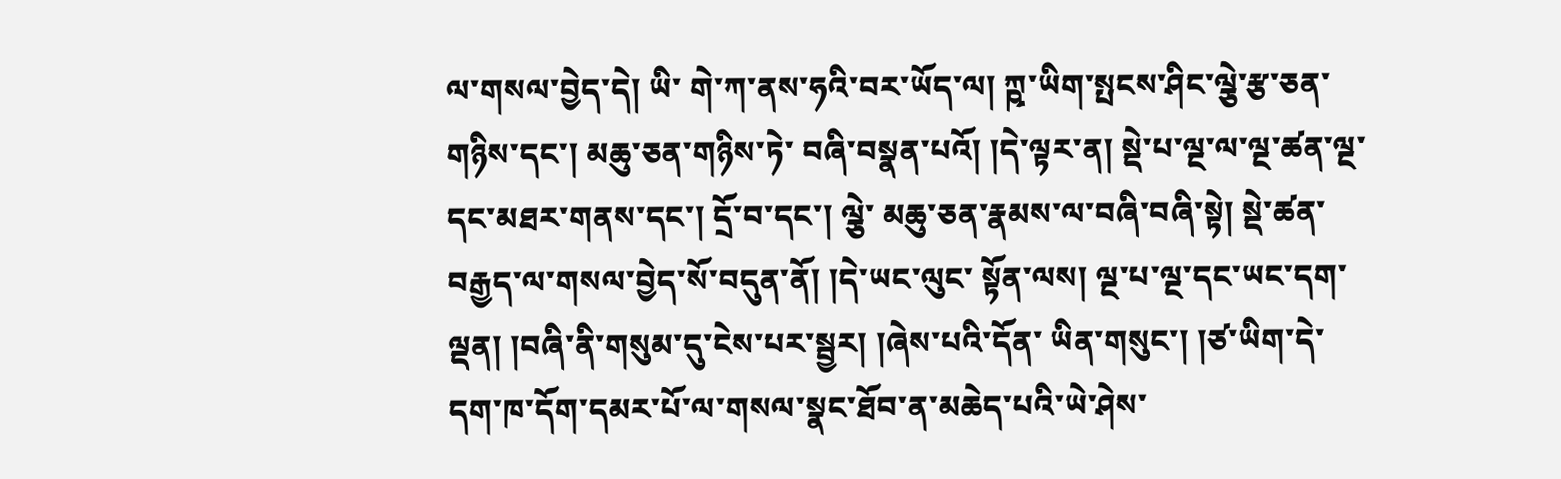ལ་གསལ་བྱེད་དེ། ཡི་ གེ་ཀ་ནས་ཧའི་བར་ཡོད་ལ། ཀྵ་ཡིག་སྤངས་ཤིང་ལྕེ་རྩ་ཅན་གཉིས་དང་། མཆུ་ཅན་གཉིས་ཏེ་ བཞི་བསྣན་པའོ། །དེ་ལྟར་ན། སྡེ་པ་ལྔ་ལ་ལྔ་ཚན་ལྔ་དང་མཐར་གནས་དང་། དྲོ་བ་དང་། ལྕེ་ མཆུ་ཅན་རྣམས་ལ་བཞི་བཞི་སྟེ། སྡེ་ཚན་བརྒྱད་ལ་གསལ་བྱེད་སོ་བདུན་ནོ། །དེ་ཡང་ལུང་ སྟོན་ལས། ལྔ་པ་ལྔ་དང་ཡང་དག་ལྡན། །བཞི་ནི་གསུམ་དུ་ངེས་པར་སྦྱར། །ཞེས་པའི་དོན་ ཡིན་གསུང་། །ཙ་ཡིག་དེ་དག་ཁ་དོག་དམར་པོ་ལ་གསལ་སྣང་ཐོབ་ན་མཆེད་པའི་ཡེ་ཤེས་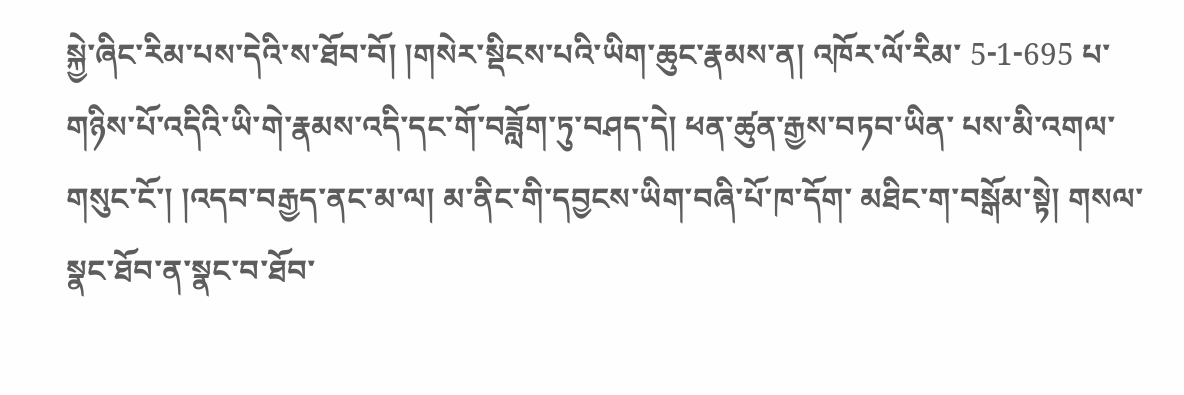སྐྱེ་ཞིང་རིམ་པས་དེའི་ས་ཐོབ་བོ། །གསེར་སྡིངས་པའི་ཡིག་ཆུང་རྣམས་ན། འཁོར་ལོ་རིམ་ 5-1-695 པ་གཉིས་པོ་འདིའི་ཡི་གེ་རྣམས་འདི་དང་གོ་བཟློག་ཏུ་བཤད་དེ། ཕན་ཚུན་རྒྱས་བཏབ་ཡིན་ པས་མི་འགལ་གསུང་ངོ་། །འདབ་བརྒྱད་ནང་མ་ལ། མ་ནིང་གི་དབྱངས་ཡིག་བཞི་པོ་ཁ་དོག་ མཐིང་ག་བསྒོམ་སྟེ། གསལ་སྣང་ཐོབ་ན་སྣང་བ་ཐོབ་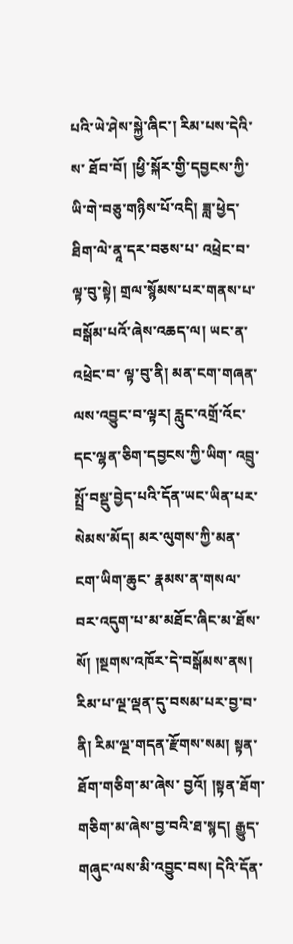པའི་ཡེ་ཤེས་སྐྱེ་ཞིང་། རིམ་པས་དེའི་ས་ ཐོབ་བོ། །ཕྱི་སྐོར་གྱི་དབྱངས་ཀྱི་ཡི་གེ་བཅུ་གཉིས་པོ་འདི། ཟླ་ཕྱེད་ཐིག་ལེ་ནཱ་དར་བཅས་པ་ འཕྲེང་བ་ལྟ་བུ་སྟེ། གྲལ་སྙོམས་པར་གནས་པ་བསྒོམ་པའོ་ཞེས་འཆད་ལ། ཡང་ན་འཕྲེང་བ་ ལྟ་བུ་ནི། མན་ངག་གཞན་ལས་འབྱུང་བ་ལྟར། རླུང་འགྲོ་འོང་དང་ལྷན་ཅིག་དབྱངས་ཀྱི་ཡིག་ འབྲུ་སྤྲོ་བསྡུ་བྱེད་པའི་དོན་ཡང་ཡིན་པར་སེམས་མོད། མར་ལུགས་ཀྱི་མན་ངག་ཡིག་ཆུང་ རྣམས་ན་གསལ་བར་འདུག་པ་མ་མཐོང་ཞིང་མ་ཐོས་སོ། །སྔགས་འཁོར་དེ་བསྒོམས་ནས། རིམ་པ་ལྔ་ལྡན་དུ་བསམ་པར་བྱ་བ་ནི། རིམ་ལྔ་གདན་རྫོགས་སམ། སྟན་ཐོག་གཅིག་མ་ཞེས་ བྱའོ། །སྟན་ཐོག་གཅིག་མ་ཞེས་བྱ་བའི་ཐ་སྙད། རྒྱུད་གཞུང་ལས་མི་འབྱུང་བས། དེའི་དོན་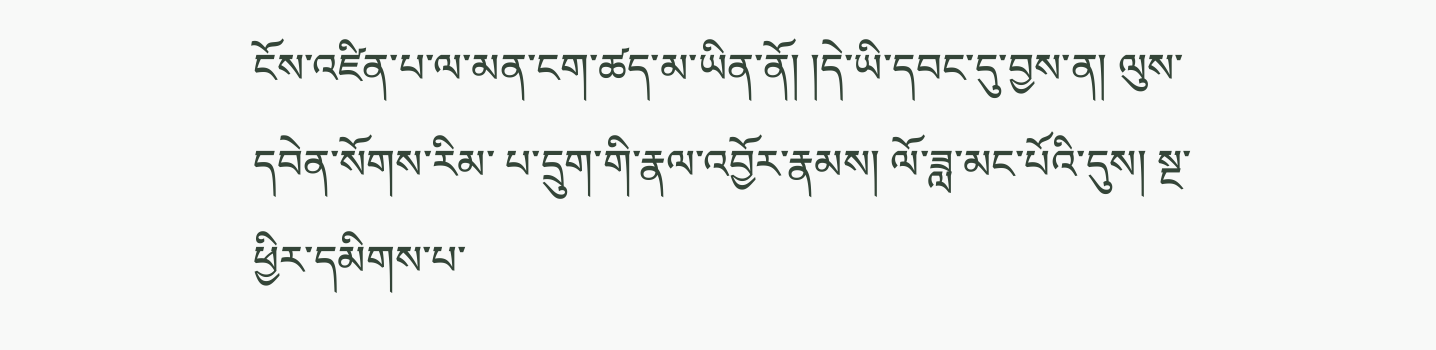ངོས་འཛིན་པ་ལ་མན་ངག་ཚད་མ་ཡིན་ནོ། །དེ་ཡི་དབང་དུ་བྱས་ན། ལུས་དབེན་སོགས་རིམ་ པ་དྲུག་གི་རྣལ་འབྱོར་རྣམས། ལོ་ཟླ་མང་པོའི་དུས། སྔ་ཕྱིར་དམིགས་པ་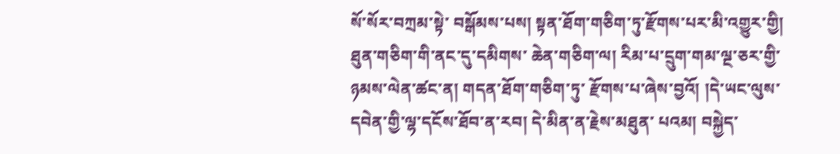སོ་སོར་བཀྲམ་སྟེ་ བསྒོམས་པས། སྟན་ཐོག་གཅིག་ཏུ་རྫོགས་པར་མི་འགྱུར་གྱི། ཐུན་གཅིག་གི་ནང་དུ་དམིགས་ ཆེན་གཅིག་ལ། རིམ་པ་དྲུག་གམ་ལྔ་ཅར་གྱི་ཉམས་ལེན་ཚང་ན། གདན་ཐོག་གཅིག་ཏུ་ རྫོགས་པ་ཞེས་བྱའོ། །དེ་ཡང་ལུས་དབེན་གྱི་ལྷ་དངོས་ཐོབ་ན་རབ། དེ་མིན་ན་རྗེས་མཐུན་ པའམ། བསྐྱེད་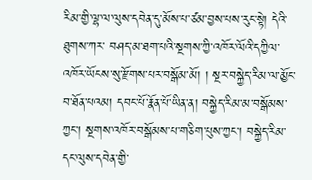རིམ་གྱི་ལྷ་ལ་ལུས་དབེན་དུ་མོས་པ་ཙམ་བྱས་པས་རུང་སྟེ། དེའི་ཐུགས་ཀར་ བཤད་མ་ཐག་པའི་སྔགས་ཀྱི་འཁོར་ལོའི་དཀྱིལ་འཁོར་ཡོངས་སུ་རྫོགས་པར་བསྒོམ་མོ། ། སྔར་བསྐྱེད་རིམ་ལ་མྱོང་བ་ཐོན་པའམ། དབང་པོ་རྣོན་པོ་ཡིན་ན། བསྐྱེད་རིམ་མ་བསྒོམས་ ཀྱང་། སྔགས་འཁོར་བསྒོམས་པ་གཅིག་པུས་ཀྱང་། བསྐྱེད་རིམ་དང་ལུས་དབེན་གྱི་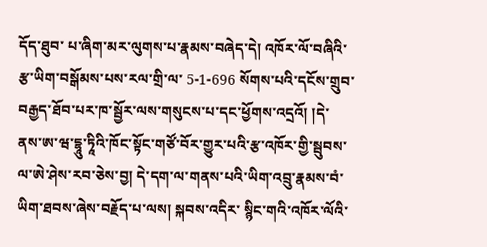དོད་ཐུབ་ པ་ཞིག་མར་ལུགས་པ་རྣམས་བཞེད་དེ། འཁོར་ལོ་བཞིའི་རྩ་ཡིག་བསྒོམས་པས་རལ་གྲི་ལ་ 5-1-696 སོགས་པའི་དངོས་གྲུབ་བརྒྱད་ཐོབ་པར་ཁ་སྦྱོར་ལས་གསུངས་པ་དང་ཕྱོགས་འདྲའོ། །དེ་ ནས་ཨ་ཝ་དྷཱུ་ཏཱིའི་ཁོང་སྟོང་གཙོ་བོར་གྱུར་པའི་རྩ་འཁོར་གྱི་སྦུབས་ལ་ཨེ་ཤེས་རབ་ཅེས་བྱ། དེ་དག་ལ་གནས་པའི་ཡིག་འབྲུ་རྣམས་བཾ་ཡིག་ཐབས་ཞེས་བརྗོད་པ་ལས། སྐབས་འདིར་ སྙིང་གའི་འཁོར་ལོའི་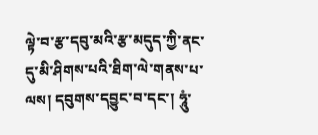ལྟེ་བ་རྩ་དབུ་མའི་རྩ་མདུད་ཀྱི་ནང་དུ་མི་ཤིགས་པའི་ཐིག་ལེ་གནས་པ་ ལས། དབུགས་དབྱུང་བ་དང་། ཧཱུཾ་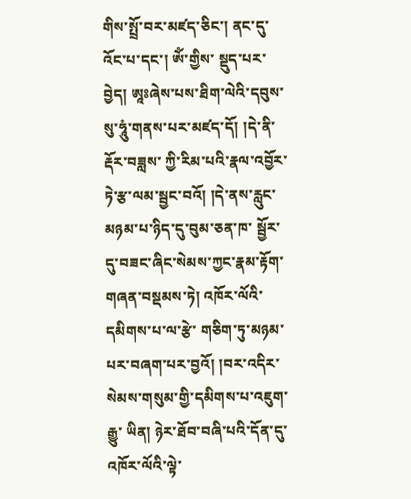གིས་སྤྲོ་བར་མཛད་ཅིང་། ནང་དུ་འོང་པ་དང་། ༀ་གྱིས་ སྡུད་པར་བྱེད། ཨཱཿཞེས་པས་ཐིག་ལེའི་དབུས་སུ་ཧཱུཾ་གནས་པར་མཛད་དོ། །དེ་ནི་རྡོར་བཟླས་ ཀྱི་རིམ་པའི་རྣལ་འབྱོར་ཏེ་རྩ་ལམ་སྦྱང་བའོ། །དེ་ནས་རླུང་མཉམ་པ་ཉིད་དུ་བུམ་ཅན་ཁ་ སྦྱོར་དུ་བཟང་ཞིང་སེམས་ཀྱང་རྣམ་རྟོག་གཞན་བསྡམས་ཏེ། འཁོར་ལོའི་དམིགས་པ་ལ་རྩེ་ གཅིག་ཏུ་མཉམ་པར་བཞག་པར་བྱའོ། །བར་འདིར་སེམས་གསུམ་གྱི་དམིགས་པ་འཇུག་རྒྱུ་ ཡིན། ཉེར་ཐོབ་བཞི་པའི་དོན་དུ་འཁོར་ལོའི་ལྟེ་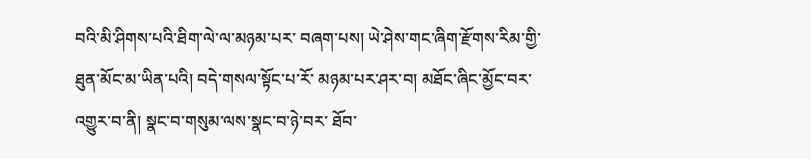བའི་མི་ཤིགས་པའི་ཐིག་ལེ་ལ་མཉམ་པར་ བཞག་པས། ཡེ་ཤེས་གང་ཞིག་རྫོགས་རིམ་གྱི་ཐུན་མོང་མ་ཡིན་པའི། བདེ་གསལ་སྟོང་པ་རོ་ མཉམ་པར་ཤར་བ། མཐོང་ཞིང་མྱོང་བར་འགྱུར་བ་ནི། སྣང་བ་གསུམ་ལས་སྣང་བ་ཉེ་བར་ ཐོབ་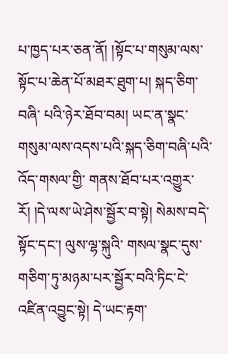པ་ཁྱད་པར་ཅན་ནོ། །སྟོང་པ་གསུམ་ལས་སྟོང་པ་ཆེན་པོ་མཐར་ཐུག་པ། སྐད་ཅིག་བཞི་ པའི་ཉེར་ཐོབ་བམ། ཡང་ན་སྣང་གསུམ་ལས་འདས་པའི་སྐད་ཅིག་བཞི་པའི་འོད་གསལ་གྱི་ གནས་ཐོབ་པར་འགྱུར་རོ། །དེ་ལས་ཡེ་ཤེས་སྦྱོར་བ་སྟེ། སེམས་བདེ་སྟོང་དང་། ལུས་ལྷ་སྐུའི་ གསལ་སྣང་དུས་གཅིག་ཏུ་མཉམ་པར་སྦྱོར་བའི་ཏིང་ངེ་འཛིན་འབྱུང་སྟེ། དེ་ཡང་རྟག་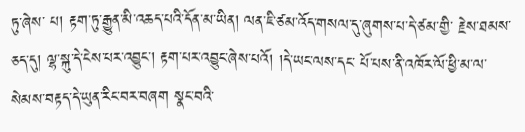ཏུ་ཞེས་ པ། རྟག་ཏུ་རྒྱུན་མི་འཆད་པའི་དོན་མ་ཡིན། ལན་ཇི་ཙམ་འོད་གསལ་དུ་ཞུགས་པ་དེ་ཙམ་གྱི་ རྗེས་ཐམས་ཅད་དུ། ལྷ་སྐུ་དེ་ངེས་པར་འབྱུང་། རྟག་པར་འབྱུང་ཞེས་པའོ། །དེ་ཡང་ལས་དང་ པོ་པས་ནི་འཁོར་ལོ་ཕྱི་མ་ལ་སེམས་བརྟད་དེ་ཡུན་རིང་བར་བཞག སྣང་བའི་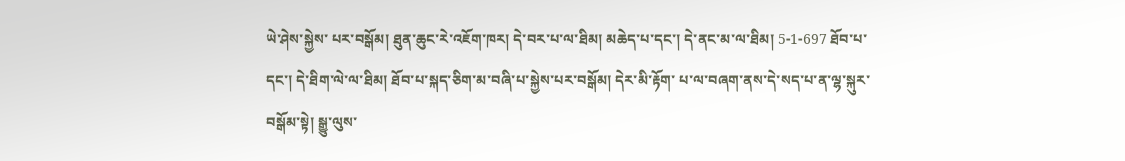ཡེ་ཤེས་སྐྱེས་ པར་བསྒོམ། ཐུན་ཆུང་རེ་འཇོག་ཁར། དེ་བར་པ་ལ་ཐིམ། མཆེད་པ་དང་། དེ་ནང་མ་ལ་ཐིམ། 5-1-697 ཐོབ་པ་དང་། དེ་ཐིག་ལེ་ལ་ཐིམ། ཐོབ་པ་སྐད་ཅིག་མ་བཞི་པ་སྐྱེས་པར་བསྒོམ། དེར་མི་རྟོག་ པ་ལ་བཞག་ནས་དེ་སད་པ་ན་ལྷ་སྐུར་བསྒོམ་སྟེ། སྒྱུ་ལུས་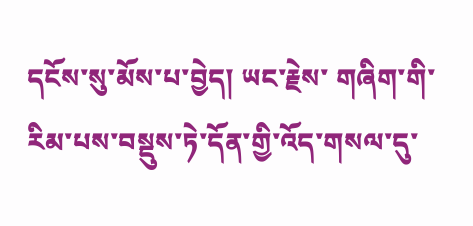དངོས་སུ་མོས་པ་བྱེད། ཡང་རྗེས་ གཞིག་གི་རིམ་པས་བསྡུས་ཏེ་དོན་གྱི་འོད་གསལ་དུ་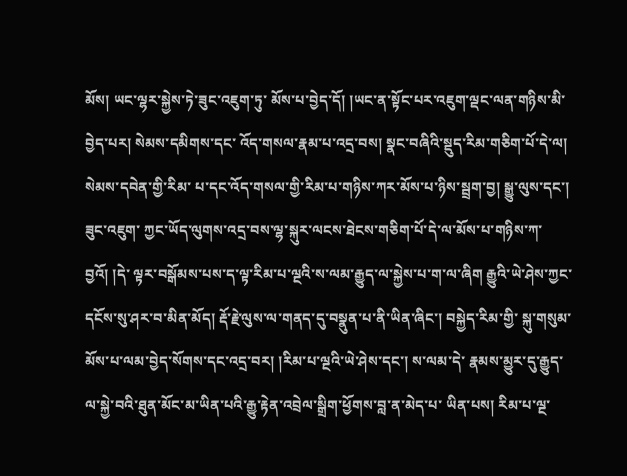མོས། ཡང་ལྷར་སྐྱེས་ཏེ་ཟུང་འཇུག་ཏུ་ མོས་པ་བྱེད་དོ། །ཡང་ན་སྟོང་པར་འཇུག་ལྡང་ལན་གཉིས་མི་བྱེད་པར། སེམས་དམིགས་དང་ འོད་གསལ་རྣམ་པ་འདྲ་བས། སྣང་བཞིའི་སྡུད་རིམ་གཅིག་པོ་དེ་ལ། སེམས་དབེན་གྱི་རིམ་ པ་དང་འོད་གསལ་གྱི་རིམ་པ་གཉིས་ཀར་མོས་པ་ཉིས་སྦྲག་བྱ། སྒྱུ་ལུས་དང་། ཟུང་འཇུག་ ཀྱང་ཡོད་ལུགས་འདྲ་བས་ལྷ་སྐུར་ལངས་ཐེངས་གཅིག་པོ་དེ་ལ་མོས་པ་གཉིས་ཀ་བྱའོ། །དེ་ ལྟར་བསྒོམས་པས་ད་ལྟ་རིམ་པ་ལྔའི་ས་ལམ་རྒྱུད་ལ་སྐྱེས་པ་ག་ལ་ཞིག རྒྱུའི་ཡེ་ཤེས་ཀྱང་ དངོས་སུ་ཤར་བ་མིན་མོད། རྡོ་རྗེ་ལུས་ལ་གནད་དུ་བསྣུན་པ་ནི་ཡིན་ཞིང་། བསྐྱེད་རིམ་གྱི་ སྐུ་གསུམ་མོས་པ་ལམ་བྱེད་སོགས་དང་འདྲ་བར། །རིམ་པ་ལྔའི་ཡེ་ཤེས་དང་། ས་ལམ་དེ་ རྣམས་མྱུར་དུ་རྒྱུད་ལ་སྐྱེ་བའི་ཐུན་མོང་མ་ཡིན་པའི་རྒྱུ་རྟེན་འབྲེལ་སྒྲིག་ཕྱོགས་བླ་ན་མེད་པ་ ཡིན་པས། རིམ་པ་ལྔ་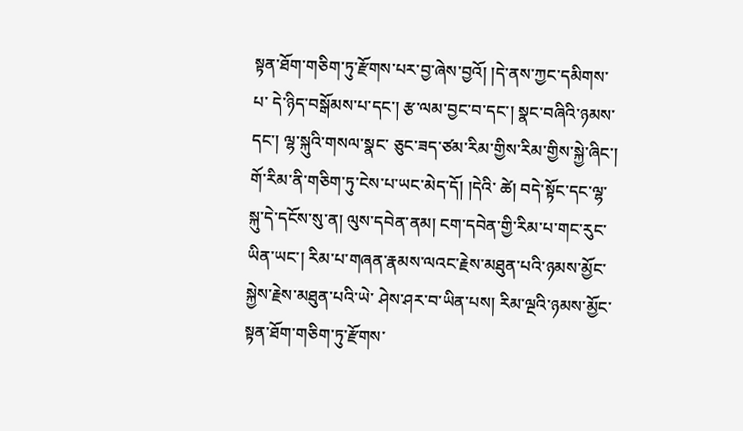སྟན་ཐོག་གཅིག་ཏུ་རྫོགས་པར་བྱ་ཞེས་བྱའོ། །དེ་ནས་ཀྱང་དམིགས་པ་ དེ་ཉིད་བསྒོམས་པ་དང་། རྩ་ལམ་བྱང་བ་དང་། སྣང་བཞིའི་ཉམས་དང་། ལྷ་སྐུའི་གསལ་སྣང་ ཅུང་ཟད་ཙམ་རིམ་གྱིས་རིམ་གྱིས་སྐྱེ་ཞིང་། གོ་རིམ་ནི་གཅིག་ཏུ་ངེས་པ་ཡང་མེད་དོ། །དེའི་ ཚེ། བདེ་སྟོང་དང་ལྷ་སྐུ་དེ་དངོས་སུ་ན། ལུས་དབེན་ནམ། ངག་དབེན་གྱི་རིམ་པ་གང་རུང་ ཡིན་ཡང་། རིམ་པ་གཞན་རྣམས་ལའང་རྗེས་མཐུན་པའི་ཉམས་མྱོང་སྐྱེས་རྗེས་མཐུན་པའི་ཡེ་ ཤེས་ཤར་བ་ཡིན་པས། རིམ་ལྔའི་ཉམས་མྱོང་སྟན་ཐོག་གཅིག་ཏུ་རྫོགས་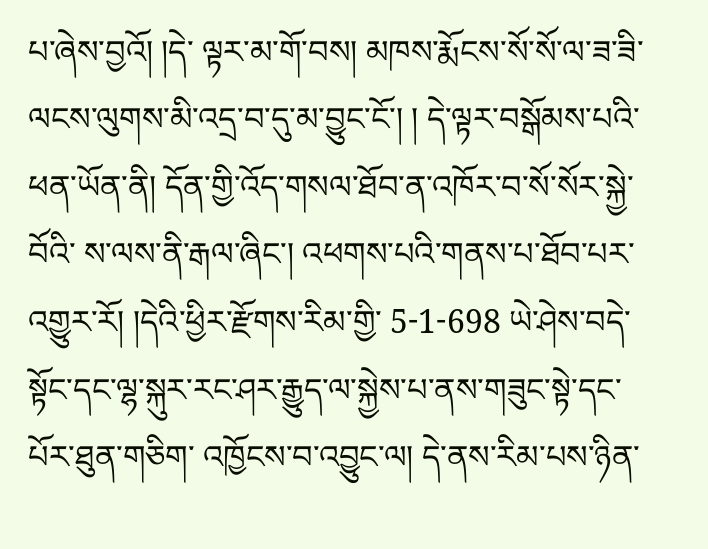པ་ཞེས་བྱའོ། །དེ་ ལྟར་མ་གོ་བས། མཁས་རྨོངས་སོ་སོ་ལ་ཟ་ཟི་ལངས་ལུགས་མི་འདྲ་བ་དུ་མ་བྱུང་ངོ་། ། དེ་ལྟར་བསྒོམས་པའི་ཕན་ཡོན་ནི། དོན་གྱི་འོད་གསལ་ཐོབ་ན་འཁོར་བ་སོ་སོར་སྐྱེ་བོའི་ ས་ལས་ནི་རྒལ་ཞིང་། འཕགས་པའི་གནས་པ་ཐོབ་པར་འགྱུར་རོ། །དེའི་ཕྱིར་རྫོགས་རིམ་གྱི་ 5-1-698 ཡེ་ཤེས་བདེ་སྟོང་དང་ལྷ་སྐུར་རང་ཤར་རྒྱུད་ལ་སྐྱེས་པ་ནས་གཟུང་སྟེ་དང་པོར་ཐུན་གཅིག་ འཁྱོངས་བ་འབྱུང་ལ། དེ་ནས་རིམ་པས་ཉིན་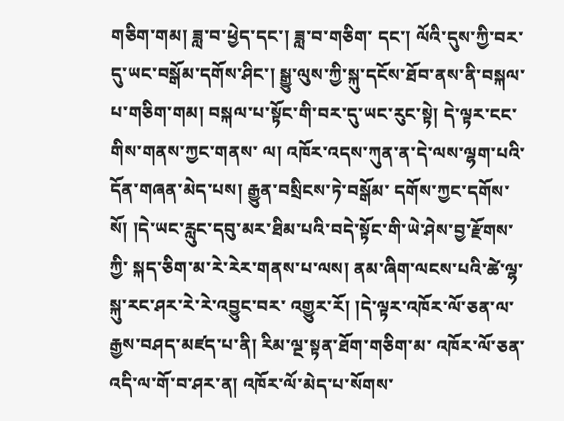གཅིག་གམ། ཟླ་བ་ཕྱེད་དང་། ཟླ་བ་གཅིག་ དང་། ལོའི་དུས་ཀྱི་བར་དུ་ཡང་བསྒོམ་དགོས་ཤིང་། སྒྱུ་ལུས་ཀྱི་སྐུ་དངོས་ཐོབ་ནས་ནི་བསྐལ་ པ་གཅིག་གམ། བསྐལ་པ་སྟོང་གི་བར་དུ་ཡང་རུང་སྟེ། དེ་ལྟར་ངང་གིས་གནས་ཀྱང་གནས་ ལ། འཁོར་འདས་ཀུན་ན་དེ་ལས་ལྷག་པའི་དོན་གཞན་མེད་པས། རྒྱུན་བསྲིངས་ཏེ་བསྒོམ་ དགོས་ཀྱང་དགོས་སོ། །དེ་ཡང་རླུང་དབུ་མར་ཐིམ་པའི་བདེ་སྟོང་གི་ཡེ་ཤེས་བྱ་རྫོགས་ཀྱི་ སྐད་ཅིག་མ་རེ་རེར་གནས་པ་ལས། ནམ་ཞིག་ལངས་པའི་ཚེ་ལྷ་སྐུ་རང་ཤར་རེ་རེ་འབྱུང་བར་ འགྱུར་རོ། །དེ་ལྟར་འཁོར་ལོ་ཅན་ལ་རྒྱས་བཤད་མཛད་པ་ནི། རིམ་ལྔ་སྟན་ཐོག་གཅིག་མ་ འཁོར་ལོ་ཅན་འདི་ལ་གོ་བ་ཤར་ན། འཁོར་ལོ་མེད་པ་སོགས་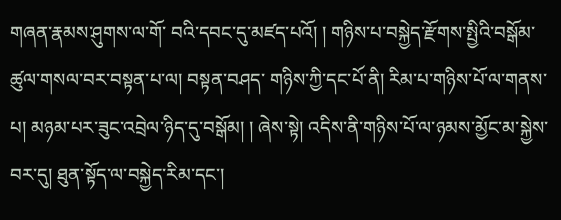གཞན་རྣམས་ཤུགས་ལ་གོ་ བའི་དབང་དུ་མཛད་པའོ། ། གཉིས་པ་བསྐྱེད་རྫོགས་སྤྱིའི་བསྒོམ་ཚུལ་གསལ་བར་བསྟན་པ་ལ། བསྟན་བཤད་ གཉིས་ཀྱི་དང་པོ་ནི། རིམ་པ་གཉིས་པོ་ལ་གནས་པ། མཉམ་པར་ཟུང་འབྲེལ་ཉིད་དུ་བསྒོམ། ། ཞེས་སྟེ། འདིས་ནི་གཉིས་པོ་ལ་ཉམས་མྱོང་མ་སྐྱེས་བར་དུ། ཐུན་སྟོད་ལ་བསྐྱེད་རིམ་དང་།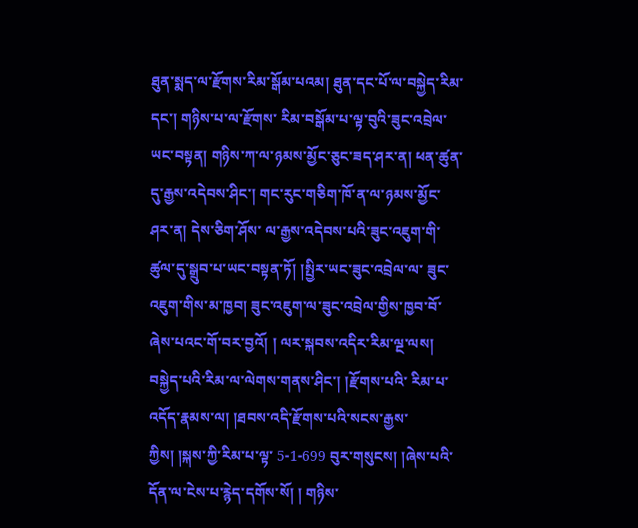ཐུན་སྨད་ལ་རྫོགས་རིམ་སྒོམ་པའམ། ཐུན་དང་པོ་ལ་བསྐྱེད་རིམ་དང་། གཉིས་པ་ལ་རྫོགས་ རིམ་བསྒོམ་པ་ལྟ་བུའི་ཟུང་འབྲེལ་ཡང་བསྟན། གཉིས་ཀ་ལ་ཉམས་མྱོང་ཅུང་ཟད་ཤར་ན། ཕན་ཚུན་དུ་རྒྱས་འདེབས་ཤིང་། གང་རུང་གཅིག་ཁོ་ན་ལ་ཉམས་མྱོང་ཤར་ན། དེས་ཅིག་ཤོས་ ལ་རྒྱས་འདེབས་པའི་ཟུང་འཇུག་གི་ཚུལ་དུ་སྒྲུབ་པ་ཡང་བསྟན་ཏོ། །སྤྱིར་ཡང་ཟུང་འབྲེལ་ལ་ ཟུང་འཇུག་གིས་མ་ཁྱབ། ཟུང་འཇུག་ལ་ཟུང་འབྲེལ་གྱིས་ཁྱབ་བོ་ཞེས་པའང་གོ་བར་བྱའོ། ། ལར་སྐབས་འདིར་རིམ་ལྔ་ལས། བསྐྱེད་པའི་རིམ་ལ་ལེགས་གནས་ཤིང་། །རྫོགས་པའི་ རིམ་པ་འདོད་རྣམས་ལ། །ཐབས་འདི་རྫོགས་པའི་སངས་རྒྱས་ཀྱིས། །སྐས་ཀྱི་རིམ་པ་ལྟ་ 5-1-699 བུར་གསུངས། །ཞེས་པའི་དོན་ལ་ངེས་པ་རྙེད་དགོས་སོ། ། གཉིས་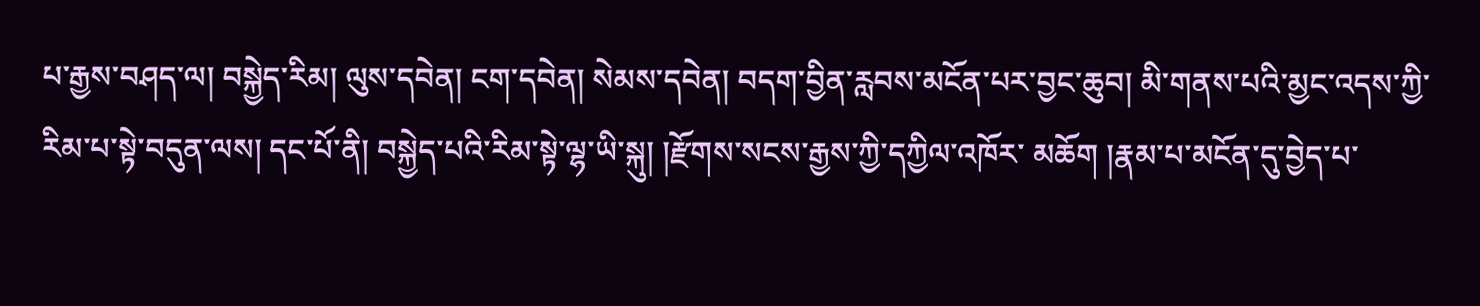པ་རྒྱས་བཤད་ལ། བསྐྱེད་རིམ། ལུས་དབེན། ངག་དབེན། སེམས་དབེན། བདག་བྱིན་རླབས་མངོན་པར་བྱང་ཆུབ། མི་གནས་པའི་མྱང་འདས་ཀྱི་རིམ་པ་སྟེ་བདུན་ལས། དང་པོ་ནི། བསྐྱེད་པའི་རིམ་སྟེ་ལྷ་ཡི་སྐུ། །རྫོགས་སངས་རྒྱས་ཀྱི་དཀྱིལ་འཁོར་ མཆོག །རྣམ་པ་མངོན་དུ་བྱེད་པ་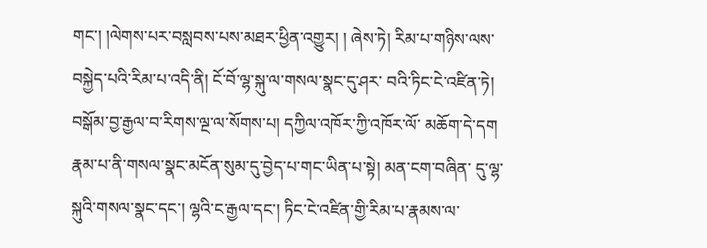གང་། །ལེགས་པར་བསླབས་པས་མཐར་ཕྱིན་འགྱུར། ། ཞེས་ཏེ། རིམ་པ་གཉིས་ལས་བསྐྱེད་པའི་རིམ་པ་འདི་ནི། ངོ་བོ་ལྷ་སྐུ་ལ་གསལ་སྣང་དུ་ཤར་ བའི་ཏིང་ངེ་འཛིན་ཏེ། བསྒོམ་བྱ་རྒྱལ་བ་རིགས་ལྔ་ལ་སོགས་པ། དཀྱིལ་འཁོར་ཀྱི་འཁོར་ལོ་ མཆོག་དེ་དག རྣམ་པ་ནི་གསལ་སྣང་མངོན་སུམ་དུ་བྱེད་པ་གང་ཡིན་པ་སྟེ། མན་ངག་བཞིན་ དུ་ལྷ་སྐུའི་གསལ་སྣང་དང་། ལྷའི་ང་རྒྱལ་དང་། ཏིང་ངེ་འཛིན་གྱི་རིམ་པ་རྣམས་ལ་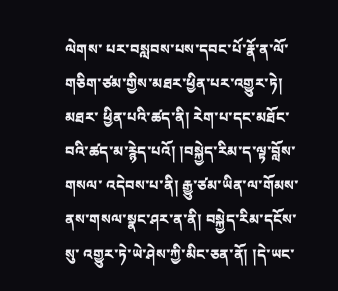ལེགས་ པར་བསླབས་པས་དབང་པོ་རྣོ་ན་ལོ་གཅིག་ཙམ་གྱིས་མཐར་ཕྱིན་པར་འགྱུར་ཏེ། མཐར་ ཕྱིན་པའི་ཚད་ནི། རེག་པ་དང་མཐོང་བའི་ཚད་མ་རྙེད་པའོ། །བསྐྱེད་རིམ་ད་ལྟ་བློས་གསལ་ འདེབས་པ་ནི། རྒྱུ་ཙམ་ཡིན་ལ་གོམས་ནས་གསལ་སྣང་ཤར་ན་ནི། བསྐྱེད་རིམ་དངོས་སུ་ འགྱུར་ཏེ་ཡེ་ཤེས་ཀྱི་མིང་ཅན་ནོ། །དེ་ཡང་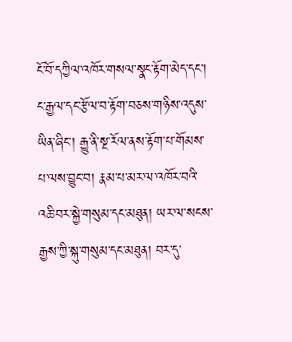ངོ་བོ་དཀྱིལ་འཁོར་གསལ་སྣང་རྟོག་མེད་དང་། ང་རྒྱལ་དང་རྩོལ་བ་རྟོག་བཅས་གཉིས་འདུས་ཡིན་ཞིང་། རྒྱུ་ནི་སྔ་རོལ་ནས་རྟོག་པ་གོམས་ པ་ལས་བྱུང་བ། རྣམ་པ་མར་ལ་འཁོར་བའི་འཆི་བར་སྐྱེ་གསུམ་དང་མཐུན། ཡར་ལ་སངས་ རྒྱས་ཀྱི་སྐུ་གསུམ་དང་མཐུན། བར་དུ་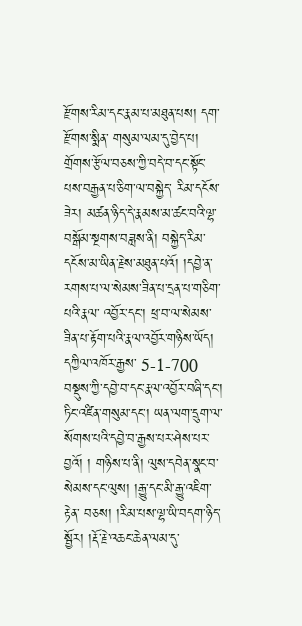རྫོགས་རིམ་དང་རྣམ་པ་མཐུན་པས། དག་རྫོགས་སྨིན་ གསུམ་ལམ་དུ་བྱེད་པ། གྲོགས་རྩོལ་བཅས་ཀྱི་བདེ་བ་དང་སྟོང་པས་བརྒྱན་པ་ཅིག་ལ་བསྐྱེད་ རིམ་དངོས་ཟེར། མཚན་ཉིད་དེ་རྣམས་མ་ཚང་བའི་ལྷ་བསྒོམ་སྔགས་བཟླས་ནི། བསྐྱེད་རིམ་ དངོས་མ་ཡིན་རྗེས་མཐུན་པའོ། །དབྱེ་ན་རགས་པ་ལ་སེམས་ཟིན་པ་དྲན་པ་གཅིག་པའི་རྣལ་ འབྱོར་དང་། ཕྲ་བ་ལ་སེམས་ཟིན་པ་རྟོག་པའི་རྣལ་འབྱོར་གཉིས་ཡོད། དཀྱིལ་འཁོར་རྒྱས་ 5-1-700 བསྡུས་ཀྱི་དབྱེ་བ་དང་རྣལ་འབྱོར་བཞི་དང་། ཏིང་འཛིན་གསུམ་དང་། ཡན་ལག་དྲུག་ལ་ སོགས་པའི་དབྱེ་བ་རྒྱས་པར་ཤེས་པར་བྱའོ། ། གཉིས་པ་ནི། ལུས་དབེན་སྣང་བ་སེམས་དང་ལུས། །རྒྱུ་དང་མི་རྒྱུ་འཇིག་རྟེན་ བཅས། །རིམ་པས་ལྷ་ཡི་བདག་ཉིད་སྦྱོར། །རྡོ་རྗེ་འཆང་ཆེན་ལམ་དུ་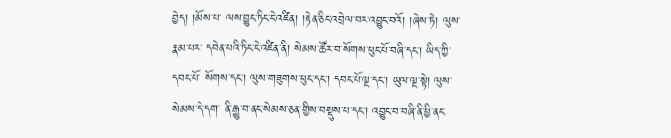བྱེད། །མོས་པ་ ལས་བྱུང་ཏིང་ངེ་འཛིན། །རྟེན་ཅིང་འབྲེལ་བར་འབྱུང་བའོ། །ཞེས་ཏེ། ལུས་རྣམ་པར་ དབེན་པའི་ཏིང་ངེ་འཛིན་ནི། སེམས་ཚོར་བ་སོགས་ཕུང་པོ་བཞི་དང་། ཡིད་ཀྱི་དབང་པོ་ སོགས་དང་། ལུས་གཟུགས་ཕུང་དང་། དབང་པོ་ལྔ་དང་། ཡུལ་ལྔ་སྟེ། ལུས་སེམས་དེ་དག་ ནི་རྒྱུ་བ་ནང་སེམས་ཅན་གྱིས་བསྡུས་པ་དང་། འབྱུང་བ་བཞི་ནི་ཕྱི་ནང་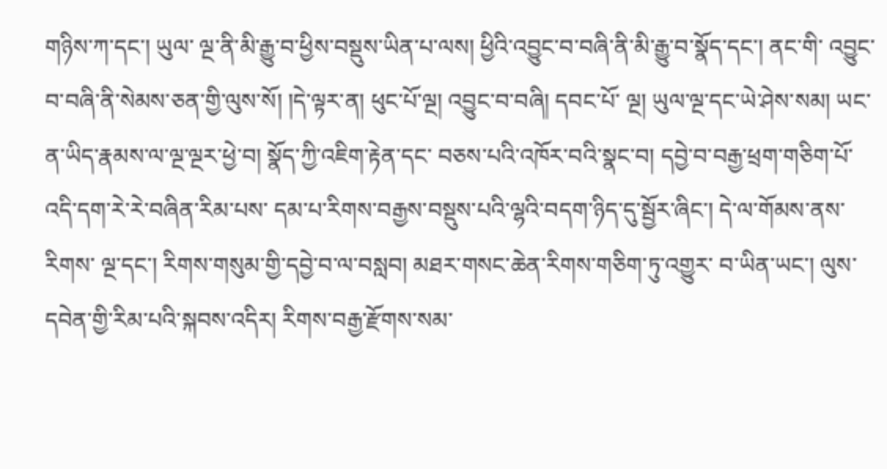གཉིས་ཀ་དང་། ཡུལ་ ལྔ་ནི་མི་རྒྱུ་བ་ཕྱིས་བསྡུས་ཡིན་པ་ལས། ཕྱིའི་འབྱུང་བ་བཞི་ནི་མི་རྒྱུ་བ་སྣོད་དང་། ནང་གི་ འབྱུང་བ་བཞི་ནི་སེམས་ཅན་གྱི་ལུས་སོ། །དེ་ལྟར་ན། ཕུང་པོ་ལྔ། འབྱུང་བ་བཞི། དབང་པོ་ ལྔ། ཡུལ་ལྔ་དང་ཡེ་ཤེས་སམ། ཡང་ན་ཡིད་རྣམས་ལ་ལྔ་ལྔར་ཕྱེ་བ། སྣོད་ཀྱི་འཇིག་རྟེན་དང་ བཅས་པའི་འཁོར་བའི་སྣང་བ། དབྱེ་བ་བརྒྱ་ཕྲག་གཅིག་པོ་འདི་དག་རེ་རེ་བཞིན་རིམ་པས་ དམ་པ་རིགས་བརྒྱས་བསྡུས་པའི་ལྷའི་བདག་ཉིད་དུ་སྦྱོར་ཞིང་། དེ་ལ་གོམས་ནས་རིགས་ ལྔ་དང་། རིགས་གསུམ་གྱི་དབྱེ་བ་ལ་བསླབ། མཐར་གསང་ཆེན་རིགས་གཅིག་ཏུ་འགྱུར་ བ་ཡིན་ཡང་། ལུས་དབེན་གྱི་རིམ་པའི་སྐབས་འདིར། རིགས་བརྒྱ་རྫོགས་སམ་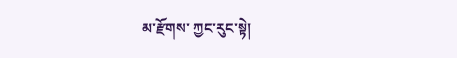མ་རྫོགས་ ཀྱང་རུང་སྟེ།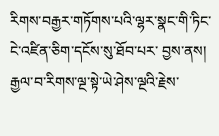རིགས་བརྒྱར་གཏོགས་པའི་ལྷར་སྣང་གི་ཏིང་ངེ་འཛིན་ཅིག་དངོས་སུ་ཐོབ་པར་ བྱས་ནས། རྒྱལ་བ་རིགས་ལྔ་སྟེ་ཡེ་ཤེས་ལྔའི་རྗེས་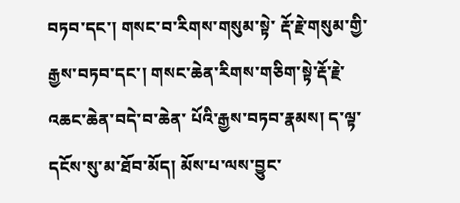བཏབ་དང་། གསང་བ་རིགས་གསུམ་སྟེ་ རྡོ་རྗེ་གསུམ་གྱི་རྒྱས་བཏབ་དང་། གསང་ཆེན་རིགས་གཅིག་སྟེ་རྡོ་རྗེ་འཆང་ཆེན་བདེ་བ་ཆེན་ པོའི་རྒྱས་བཏབ་རྣམས། ད་ལྟ་དངོས་སུ་མ་ཐོབ་མོད། མོས་པ་ལས་བྱུང་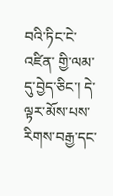བའི་ཏིང་ངེ་འཛིན་ གྱི་ལམ་དུ་བྱེད་ཅིང་། དེ་ལྟར་མོས་པས་རིགས་བརྒྱ་དང་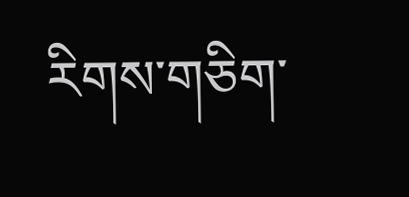རིགས་གཅིག་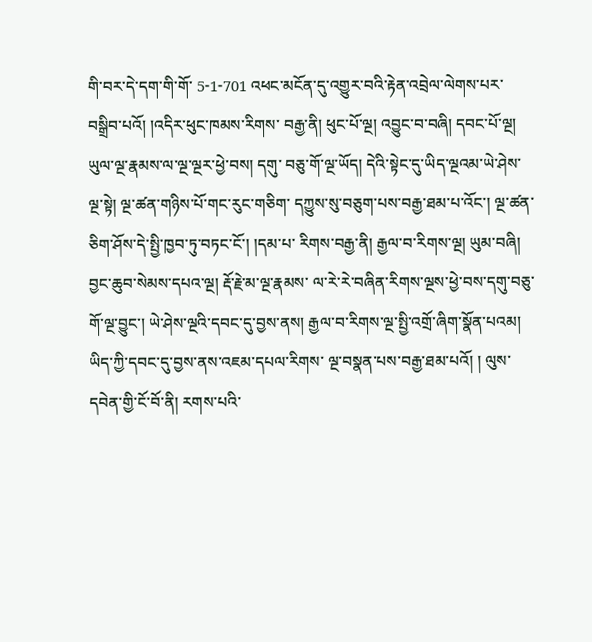གི་བར་དེ་དག་གི་གོ་ 5-1-701 འཕང་མངོན་དུ་འགྱུར་བའི་རྟེན་འབྲེལ་ལེགས་པར་བསྒྲིབ་པའོ། །འདིར་ཕུང་ཁམས་རིགས་ བརྒྱ་ནི། ཕུང་པོ་ལྔ། འབྱུང་བ་བཞི། དབང་པོ་ལྔ། ཡུལ་ལྔ་རྣམས་ལ་ལྔ་ལྔར་ཕྱེ་བས། དགུ་ བཅུ་གོ་ལྔ་ཡོད། དེའི་སྟེང་དུ་ཡིད་ལྔའམ་ཡེ་ཤེས་ལྔ་སྟེ། ལྔ་ཚན་གཉིས་པོ་གང་རུང་གཅིག་ དཀྱུས་སུ་བཅུག་པས་བརྒྱ་ཐམ་པ་འོང་། ལྔ་ཚན་ཅིག་ཤོས་དེ་སྤྱི་ཁྱབ་ཏུ་བཏང་ངོ་། །དམ་པ་ རིགས་བརྒྱ་ནི། རྒྱལ་བ་རིགས་ལྔ། ཡུམ་བཞི། བྱང་ཆུབ་སེམས་དཔའ་ལྔ། རྡོ་རྗེ་མ་ལྔ་རྣམས་ ལ་རེ་རེ་བཞིན་རིགས་ལྔས་ཕྱེ་བས་དགུ་བཅུ་གོ་ལྔ་བྱུང་། ཡེ་ཤེས་ལྔའི་དབང་དུ་བྱས་ནས། རྒྱལ་བ་རིགས་ལྔ་སྤྱི་འགྲོ་ཞིག་སྣོན་པའམ། ཡིད་ཀྱི་དབང་དུ་བྱས་ནས་འཇམ་དཔལ་རིགས་ ལྔ་བསྣན་པས་བརྒྱ་ཐམ་པའོ། ། ལུས་དབེན་གྱི་ངོ་བོ་ནི། རགས་པའི་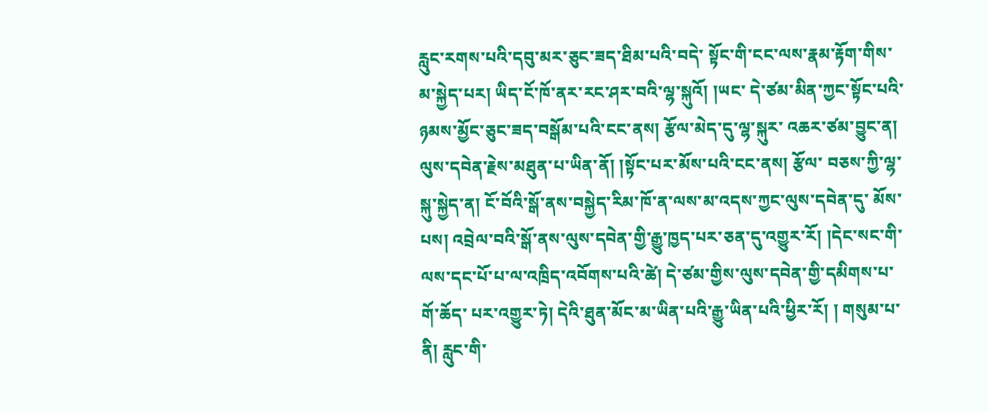རླུང་རགས་པའི་དབུ་མར་ཅུང་ཟད་ཐིམ་པའི་བདེ་ སྟོང་གི་ངང་ལས་རྣམ་རྟོག་གིས་མ་སྐྱེད་པར། ཡིད་ངོ་ཁོ་ནར་རང་ཤར་བའི་ལྷ་སྐུའོ། །ཡང་ དེ་ཙམ་མིན་ཀྱང་སྟོང་པའི་ཉམས་མྱོང་ཅུང་ཟད་བསྒོམ་པའི་ངང་ནས། རྩོལ་མེད་དུ་ལྷ་སྐུར་ འཆར་ཙམ་བྱུང་ན། ལུས་དབེན་རྗེས་མཐུན་པ་ཡིན་ནོ། །སྟོང་པར་མོས་པའི་ངང་ནས། རྩོལ་ བཅས་ཀྱི་ལྷ་སྐུ་སྐྱེད་ན། ངོ་བོའི་སྒོ་ནས་བསྐྱེད་རིམ་ཁོ་ན་ལས་མ་འདས་ཀྱང་ལུས་དབེན་དུ་ མོས་པས། འབྲེལ་བའི་སྒོ་ནས་ལུས་དབེན་གྱི་རྒྱུ་ཁྱད་པར་ཅན་དུ་འགྱུར་རོ། །དེང་སང་གི་ ལས་དང་པོ་པ་ལ་འཁྲིད་འབོགས་པའི་ཚེ། དེ་ཙམ་གྱིས་ལུས་དབེན་གྱི་དམིགས་པ་གོ་ཆོད་ པར་འགྱུར་ཏེ། དེའི་ཐུན་མོང་མ་ཡིན་པའི་རྒྱུ་ཡིན་པའི་ཕྱིར་རོ། ། གསུམ་པ་ནི། རླུང་གི་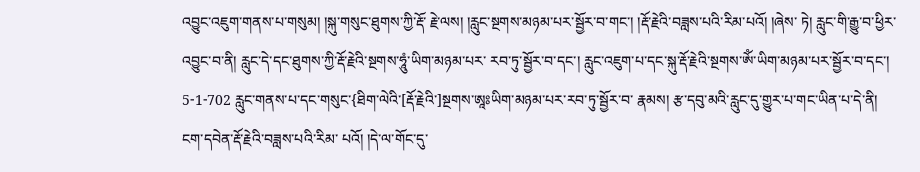འབྱུང་འཇུག་གནས་པ་གསུམ། །སྐུ་གསུང་ཐུགས་ཀྱི་རྡོ་ རྗེ་ལས། །རླུང་སྔགས་མཉམ་པར་སྦྱོར་བ་གང་། །རྡོ་རྗེའི་བཟླས་པའི་རིམ་པའོ། །ཞེས་ ཏེ། རླུང་གི་རྒྱུ་བ་ཕྱིར་འབྱུང་བ་ནི། རླུང་དེ་དང་ཐུགས་ཀྱི་རྡོ་རྗེའི་སྔགས་ཧཱུཾ་ཡིག་མཉམ་པར་ རབ་ཏུ་སྦྱོར་བ་དང་། རླུང་འཇུག་པ་དང་སྐུ་རྡོ་རྗེའི་སྔགས་ༀ་ཡིག་མཉམ་པར་སྦྱོར་བ་དང་། 5-1-702 རླུང་གནས་པ་དང་གསུང་{ཐིག་ལེའི་[རྡོ་རྗེའི་]སྔགས་ཨཱཿཡིག་མཉམ་པར་རབ་ཏུ་སྦྱོར་བ་ རྣམས། རྩ་དབུ་མའི་རླུང་དུ་གྱུར་པ་གང་ཡིན་པ་དེ་ནི། ངག་དབེན་རྡོ་རྗེའི་བཟླས་པའི་རིམ་ པའོ། །དེ་ལ་གོང་དུ་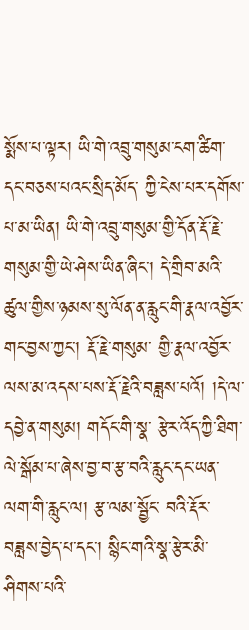སྨོས་པ་ལྟར། ཡི་གེ་འབྲུ་གསུམ་ངག་ཚིག་དང་བཅས་པའང་སྲིད་མོད་ ཀྱི་ངེས་པར་དགོས་པ་མ་ཡིན། ཡི་གེ་འབྲུ་གསུམ་གྱི་དོན་རྡོ་རྗེ་གསུམ་གྱི་ཡེ་ཤེས་ཡིན་ཞིང་། དེ་གྲིབ་མའི་ཚུལ་གྱིས་ཉམས་སུ་ལོན་ན་རླུང་གི་རྣལ་འབྱོར་གང་བྱས་ཀྱང་། རྡོ་རྗེ་གསུམ་ གྱི་རྣལ་འབྱོར་ལས་མ་འདས་པས་རྡོ་རྗེའི་བཟླས་པའོ། །དེ་ལ་དབྱེ་ན་གསུམ། གདོང་གི་སྣ་ རྩེར་འོད་ཀྱི་ཐིག་ལེ་སྒོམ་པ་ཞེས་བྱ་བ་རྩ་བའི་རླུང་དང་ཡན་ལག་གི་རླུང་ལ། རྩ་ལམ་སྦྱོང་ བའི་རྡོར་བཟླས་བྱེད་པ་དང་། སྙིང་གའི་སྣ་རྩེར་མི་ཤིགས་པའི་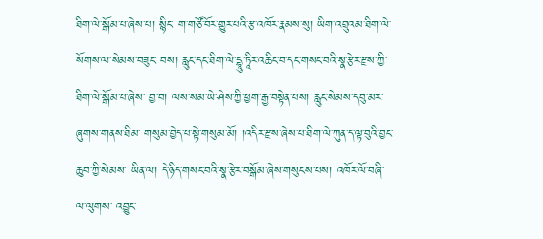ཐིག་ལེ་སྒོམ་པ་ཞེས་པ། སྙིང་ ག་གཙོ་བོར་གྱུར་པའི་རྩ་འཁོར་རྣམས་སུ། ཡིག་འབྲུའམ་ཐིག་ལེ་སོགས་ལ་སེམས་བཟུང་ བས། རླུང་དང་ཐིག་ལེ་དྷཱུ་ཏཱིར་འཆིང་བ་དང་གསང་བའི་སྣ་རྩེར་རྫས་ཀྱི་ཐིག་ལེ་སྒོམ་པ་ཞེས་ བྱ་བ། ལས་སམ་ཡེ་ཤེས་ཀྱི་ཕྱག་རྒྱ་བསྟེན་པས། རླུང་སེམས་དབུ་མར་ཞུགས་གནས་ཐིམ་ གསུམ་བྱེད་པ་སྟེ་གསུམ་མོ། །འདིར་རྫས་ཞེས་པ་ཐིག་ལེ་ཀུན་ད་ལྟ་བུའི་བྱང་ཆུབ་ཀྱི་སེམས་ ཡིན་ལ། དེ་ཉིད་གསང་བའི་སྣ་རྩེར་བསྒོམ་ཞེས་གསུངས་པས། འཁོར་ལོ་བཞི་ལ་ལུགས་ འབྱུང་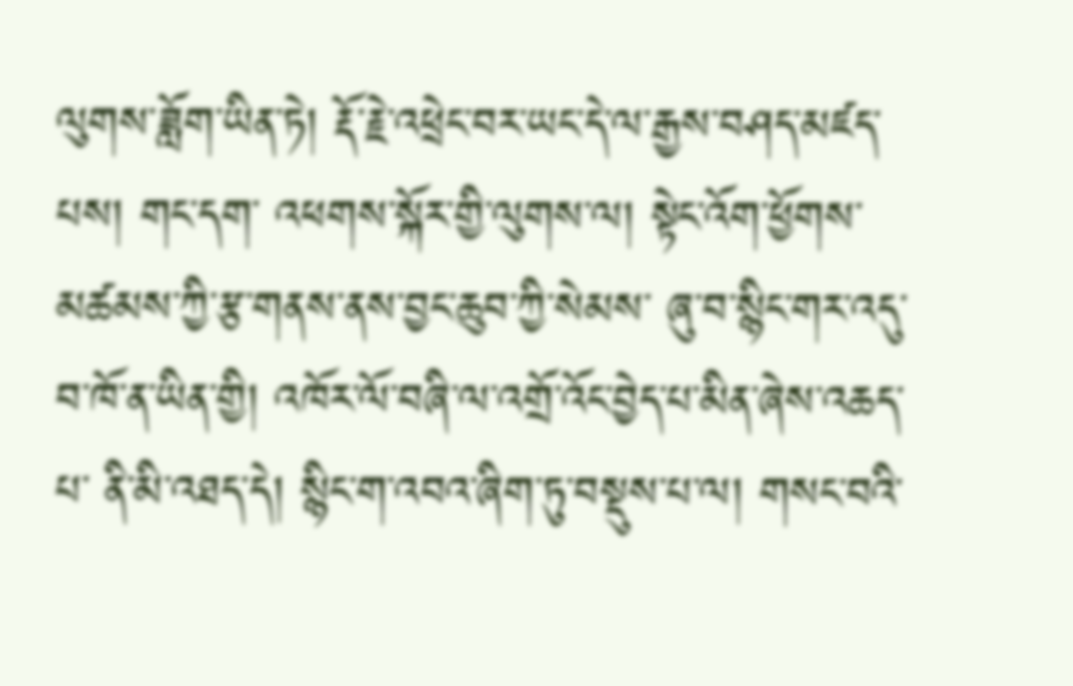ལུགས་ཟློག་ཡིན་ཏེ། རྡོ་རྗེ་འཕྲེང་བར་ཡང་དེ་ལ་རྒྱས་བཤད་མཛད་པས། གང་དག་ འཕགས་སྐོར་གྱི་ལུགས་ལ། སྟེང་འོག་ཕྱོགས་མཚམས་ཀྱི་རྩ་གནས་ནས་བྱང་ཆུབ་ཀྱི་སེམས་ ཞུ་བ་སྙིང་གར་འདུ་བ་ཁོ་ན་ཡིན་གྱི། འཁོར་ལོ་བཞི་ལ་འགྲོ་འོང་བྱེད་པ་མིན་ཞེས་འཆད་པ་ ནི་མི་འཐད་དེ། སྙིང་ག་འབའ་ཞིག་ཏུ་བསྡུས་པ་ལ། གསང་བའི་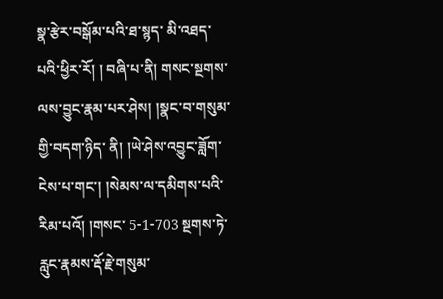སྣ་རྩེར་བསྒོམ་པའི་ཐ་སྙད་ མི་འཐད་པའི་ཕྱིར་རོ། ། བཞི་པ་ནི། གསང་སྔགས་ལས་བྱུང་རྣམ་པར་ཤེས། །སྣང་བ་གསུམ་གྱི་བདག་ཉིད་ ནི། །ཡེ་ཤེས་འབྱུང་ཟློག་ངེས་པ་གང་། །སེམས་ལ་དམིགས་པའི་རིམ་པའོ། །གསང་ 5-1-703 སྔགས་ཏེ་རླུང་རྣམས་རྡོ་རྗེ་གསུམ་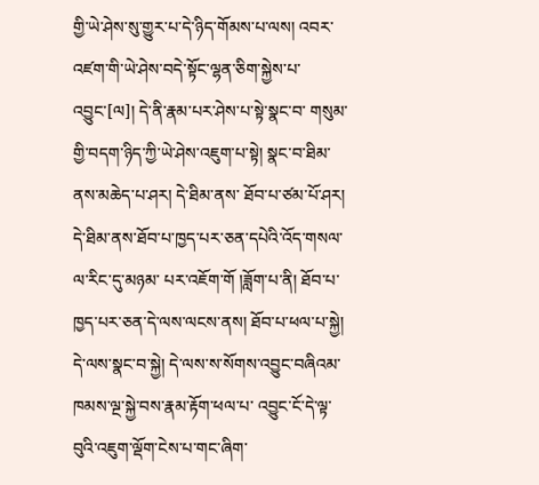གྱི་ཡེ་ཤེས་སུ་གྱུར་པ་དེ་ཉིད་གོམས་པ་ལས། འབར་ འཛག་གི་ཡེ་ཤེས་བདེ་སྟོང་ལྷན་ཅིག་སྐྱེས་པ་འབྱུང་[ལ]། དེ་ནི་རྣམ་པར་ཤེས་པ་སྟེ་སྣང་བ་ གསུམ་གྱི་བདག་ཉིད་ཀྱི་ཡེ་ཤེས་འཇུག་པ་སྟེ། སྣང་བ་ཐིམ་ནས་མཆེད་པ་ཤར། དེ་ཐིམ་ནས་ ཐོབ་པ་ཙམ་པོ་ཤར། དེ་ཐིམ་ནས་ཐོབ་པ་ཁྱད་པར་ཅན་དཔེའི་འོད་གསལ་ལ་རིང་དུ་མཉམ་ པར་འཇོག་གོ །ཟློག་པ་ནི། ཐོབ་པ་ཁྱད་པར་ཅན་དེ་ལས་ལངས་ནས། ཐོབ་པ་ཕལ་པ་སྐྱེ། དེ་ལས་སྣང་བ་སྐྱེ། དེ་ལས་ས་སོགས་འབྱུང་བཞིའམ་ཁམས་ལྔ་སྐྱེ་བས་རྣམ་རྟོག་ཕལ་པ་ འབྱུང་ངོ་དེ་ལྟ་བུའི་འཇུག་ལྡོག་ངེས་པ་གང་ཞིག་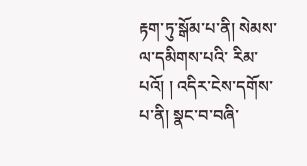རྟག་ཏུ་སྒོམ་པ་ནི། སེམས་ལ་དམིགས་པའི་ རིམ་པའོ། ། འདིར་ངེས་དགོས་པ་ནི། སྣང་བ་བཞི་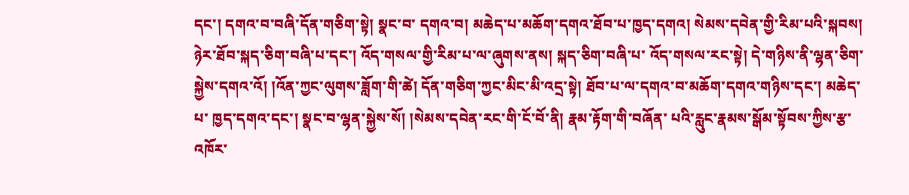དང་། དགའ་བ་བཞི་དོན་གཅིག་སྟེ། སྣང་བ་ དགའ་བ། མཆེད་པ་མཆོག་དགའ་ཐོབ་པ་ཁྱད་དགའ། སེམས་དབེན་གྱི་རིམ་པའི་སྐབས། ཉེར་ཐོབ་སྐད་ཅིག་བཞི་པ་དང་། འོད་གསལ་གྱི་རིམ་པ་ལ་ཞུགས་ནས། སྐད་ཅིག་བཞི་པ་ འོད་གསལ་རང་སྟེ། དེ་གཉིས་ནི་ལྷན་ཅིག་སྐྱེས་དགའ་འོ། །འོན་ཀྱང་ལུགས་ཟློག་གི་ཚེ། དོན་གཅིག་ཀྱང་མིང་མི་འདྲ་སྟེ། ཐོབ་པ་ལ་དགའ་བ་མཆོག་དགའ་གཉིས་དང་། མཆེད་པ་ ཁྱད་དགའ་དང་། སྣང་བ་ལྷན་སྐྱེས་སོ། །སེམས་དབེན་རང་གི་ངོ་བོ་ནི། རྣམ་རྟོག་གི་བཞོན་ པའི་རླུང་རྣམས་སྒོམ་སྟོབས་ཀྱིས་རྩ་འཁོར་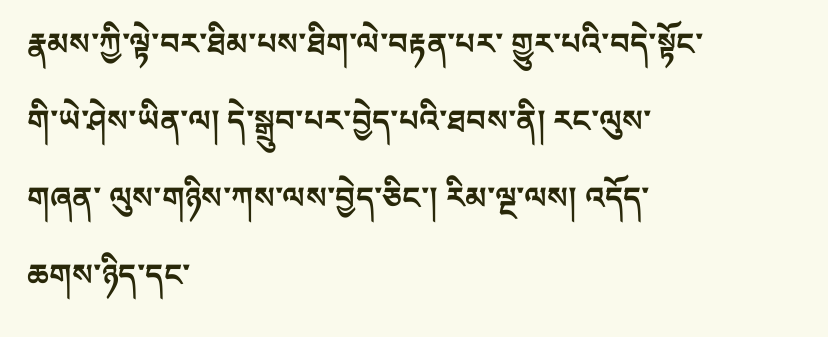རྣམས་ཀྱི་ལྟེ་བར་ཐིམ་པས་ཐིག་ལེ་བརྟན་པར་ གྱུར་པའི་བདེ་སྟོང་གི་ཡེ་ཤེས་ཡིན་ལ། དེ་སྒྲུབ་པར་བྱེད་པའི་ཐབས་ནི། རང་ལུས་གཞན་ ལུས་གཉིས་ཀས་ལས་བྱེད་ཅིང་། རིམ་ལྔ་ལས། འདོད་ཆགས་ཉིད་དང་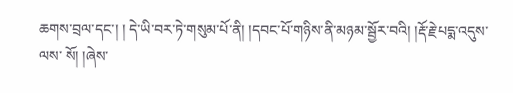ཆགས་བྲལ་དང་། ། དེ་ཡི་བར་ཏེ་གསུམ་པོ་ནི། །དབང་པོ་གཉིས་ནི་མཉམ་སྦྱོར་བའི། །རྡོ་རྗེ་པདྨ་འདུས་ལས་ སོ། །ཞེས་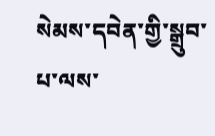སེམས་དབེན་གྱི་སྒྲུབ་པ་ལས་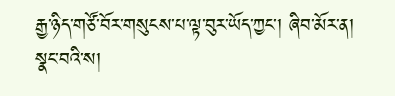རྒྱ་ཉིད་གཙོ་བོར་གསུངས་པ་ལྟ་བུར་ཡོད་ཀྱང་། ཞིབ་མོར་ན། སྣང་བའི་ས།